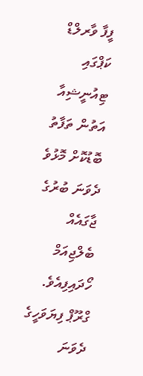ފީފާ ވާރލްޑް ކަޕްގައި ޓިއުނީޝިއާ އަތުން ތަފާތު ބޮޑުކޮށް މޮޅުވެ ދެވަނަ ބުރުގެ ޖާގައެއް ބެލްޖިއަމް ހޯދައިފިއެވެ.
ގްރޫޕް ފިޔަވަހީގެ ދެވަނަ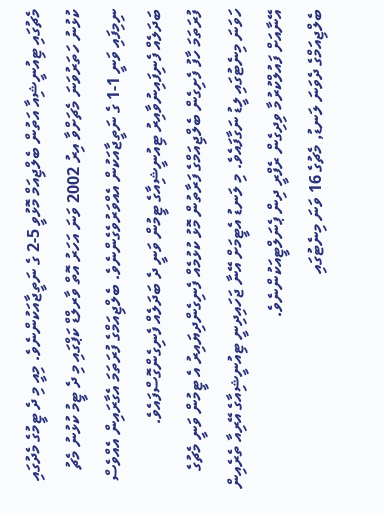މެޗުގައި ޓިއުނީޝިއާ އަތުން ބެލްޖިއަމް މޮޅުވީ 5-2 ގެ ނަތީޖާއަކުންނެވެ. މިއީ މި ދެ ޓީމުގެ މެދުގައި ކުޅުނު ހަތަރުވަނަ މެޗަށްވާ އިރު 2002 ވަނަ އަހަރު އޮތް ވާރލްޑް ކަޕްގައި މި ދެ ޓީމު ކުޅުނު މެޗު ނިމިފައި ވަނީ 1-1 ގެ ނަތީޖާއަކުން އެއްވަރުވެގެންނެވެ. ބެލްޖިއަމްގެ ފުރަތަމަ އެގާރައިން އެއްވެސް ބަދަލެއް ފެނިފައިނުވާއިރު ޓިއުނީޝިއާގެ ޓީމުން ވަނީ ދެ ބަދަލެއް ފެނިގެންގޮސްފައެވެ.
ފުރަތަމަ ހާފު ފެށިގެން ބެލްޖިއަމްގެ ފަރާތުން މޮޅު ކުޅުމެއް ފެނިގެންދިޔައިރު އެ ޓީމުން ވަނީ މެޗުގެ ހަވަނަ މިނެޓުގައި ލީޑު ނަގާފައެވެ. މި ލަނޑު އެޓީމަށް އޭނާ ޖަހައިދިނީ ޓިއުނީޝިއާގެ އޭރިއާ ތެރެއިން އޭނާއަށް ފައުލްކުރުމާ ވިދިގެން ރެފްރީ ދިން ޕެނަލްޓީއަކުންނެވެ.
ބެލްޖިއަމްގެ ދެވަނަ ލަނޑު, މެޗުގެ 16 ވަނަ މިނެޓުގައި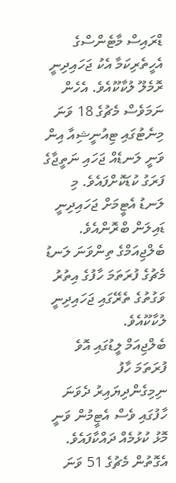ޑްރައިސް މާޓެންސްގެ އެހީތެރިކަމާ އެކު ޖަހައިދިނީ ރޮމެލޫ ލުކާކޫއެވެ. އެހެން ނަމަވެސް މެޗުގެ 18 ވަނަ މިނެޓުގައި ޓިއުނީޝިއާ އިން ވަނީ ލަނޑެއް ޖަހައި ނަތީޖާގެ ފަރަގު ކުޑަކޮށްފައެވެ. މި ލަނޑު އެޓީމަށް ޖަހައިދިނީ ޑައިލަން ބްރޮންއެވެ. ބެލްޖިއަމްގެ ތިންވަނަ ލަނޑު މެޗުގެ ފުރަތަމަ ހާފުގެ އިތުރު ވަގުތުގެ ތެރޭގައި ޖަހައިދިނީ ލުކާކޫއެވެ.
ބެލްޖިއަމް ލީޑުގައި އޮވެ ފުރަތަމަ ހާފު ނިމިގެންދިޔައިރު ދެވަނަ ހާފުގައި ވެސް އެޓީމުން ވަނީ މޮޅު ކުޅުމެއް ދައްކާފައެވެ. އެގޮތުން މެޗުގެ 51 ވަނަ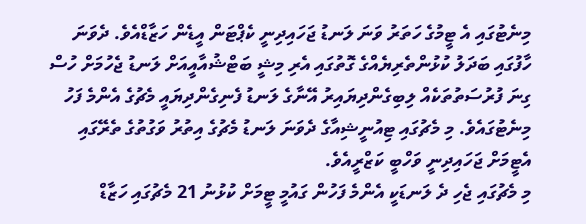މިނެޓުގައި އެ ޓީމުގެ ހަތަރު ވަނަ ލަނޑު ޖަހައިދިނީ ކެޕްޓަން އީޑެން ހަޒާޑްއެވެ. ދެވަނަ ހާފުގައި ބަދަލު ކުޅުންތެރިޔެއްގެ ގޮތުގައި އެރި މިޝީ ބަޓްޝުއާއީއަށް ލަނޑު ޖެހުމަށް ހުސް ގިނަ ފުރުސަތުތަކެއް ލިބިގެންދިޔައިރު އޭނާގެ ލަނޑު ފެނިގެންދިޔައީ މެޗުގެ އެންމެ ފަހު މިނެޓުގައެވެ. މި މެޗުގައި ޓިއުނީޝިއާގެ ދެވަނަ ލަނޑު މެޗުގެ އިތުރު ވަގުތުގެ ތެރޭގައި އެޓީމަށް ޖަހައިދިނީ ވަހްބީ ކަޒްރީއެވެ.
މި މެޗުގައި ޖެހި ދެ ލަނޑަކީ އެންމެ ފަހުން ގައުމީ ޓީމަށް ކުޅުނު 21 މެޗުގައި ހަޒާޑް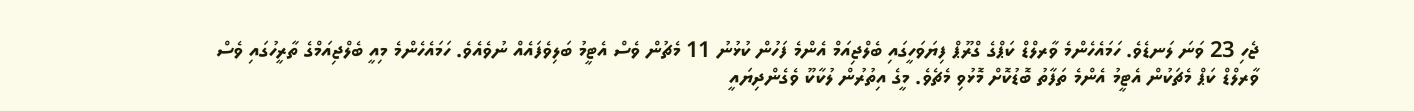ޖެހި 23 ވަނަ ލަނޑެވެ. ހަމައެހެންމެ ވާރލްޑް ކަޕްގެ ގްރޫޕް ފިޔަވަހީގައި ބެލްޖިއަމް އެންމެ ފަހުން ކުޅުނު 11 މެޗުން ވެސް އެޓީމު ބަލިވެފައެއް ނުވެއެވެ. ހަމައެހެންމެ މިއީ ބެލްޖިއަމްގެ ތާރީހުގައި ވެސް ވާރލްޑް ކަޕް މެޗަކުން އެޓީމު އެންމެ ތަފާތު ބޮޑުކޮށް މޮޅުވި މެޗެވެ. މީގެ އިތުރުން ލުކާކޫ ވެގެންދިޔައީ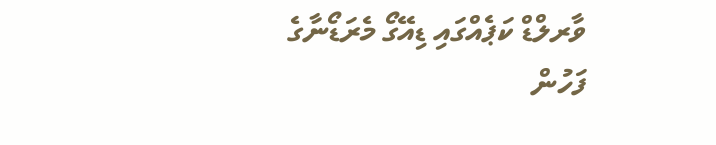ވާރލްޑް ކަޕެއްގައި ޑިއޭގޯ މެރަޑޯނާގެ ފަހުން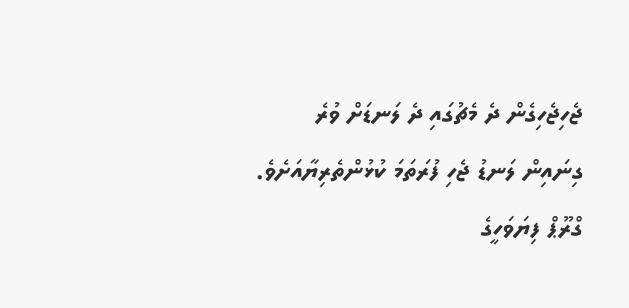ޖެހިޖެހިގެން ދެ މެޗުގައި ދެ ލަނޑަށް ވުރެ ގިނައިން ލަނޑު ޖެހި ފުރަތަމަ ކުޅުންތެރިޔާއަށެވެ.
ގްރޫޕް ފިޔަވަހީގެ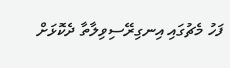ފަހު މެޗުގައި އިނގިރޭސިވިލާތާ ދެކޮޅަށް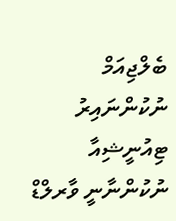ބެލްޖިއަމް ނުކުންނައިރު ޓިއުނީޝިއާ ނުކުންނާނީ ވާރލްޑް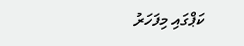ކަޕްގައި މިފަހަރު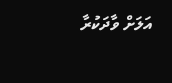އަލަށް ވާދަކުރާ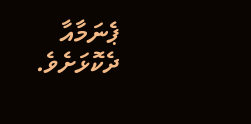ޕެނަމާއާ ދެކޮޅަށެވެ.